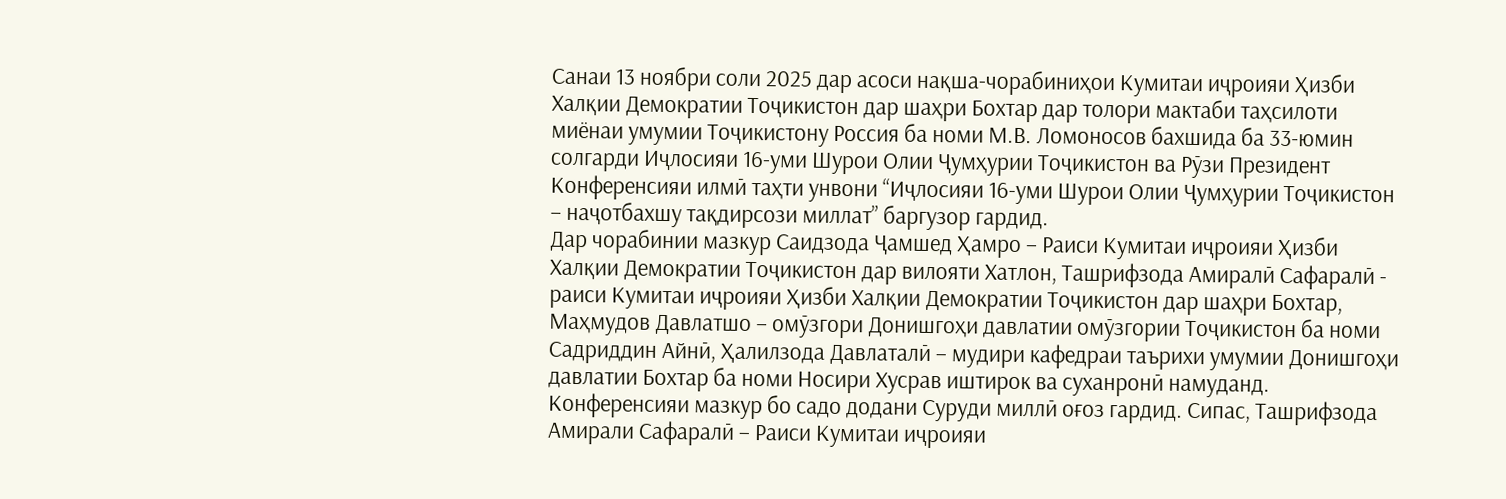Санаи 13 ноябри соли 2025 дар асоси нақша-чорабиниҳои Кумитаи иҷроияи Ҳизби Халқии Демократии Тоҷикистон дар шаҳри Бохтар дар толори мактаби таҳсилоти миёнаи умумии Тоҷикистону Россия ба номи М.В. Ломоносов бахшида ба 33-юмин солгарди Иҷлосияи 16-уми Шурои Олии Ҷумҳурии Тоҷикистон ва Рӯзи Президент Конференсияи илмӣ таҳти унвони “Иҷлосияи 16-уми Шурои Олии Ҷумҳурии Тоҷикистон – наҷотбахшу тақдирсози миллат” баргузор гардид.
Дар чорабинии мазкур Саидзода Ҷамшед Ҳамро – Раиси Кумитаи иҷроияи Ҳизби Халқии Демократии Тоҷикистон дар вилояти Хатлон, Ташрифзода Амиралӣ Сафаралӣ - раиси Кумитаи иҷроияи Ҳизби Халқии Демократии Тоҷикистон дар шаҳри Бохтар, Маҳмудов Давлатшо – омӯзгори Донишгоҳи давлатии омӯзгории Тоҷикистон ба номи Садриддин Айнӣ, Ҳалилзода Давлаталӣ – мудири кафедраи таърихи умумии Донишгоҳи давлатии Бохтар ба номи Носири Хусрав иштирок ва суханронӣ намуданд.
Конференсияи мазкур бо садо додани Суруди миллӣ оғоз гардид. Сипас, Ташрифзода Амирали Сафаралӣ – Раиси Кумитаи иҷроияи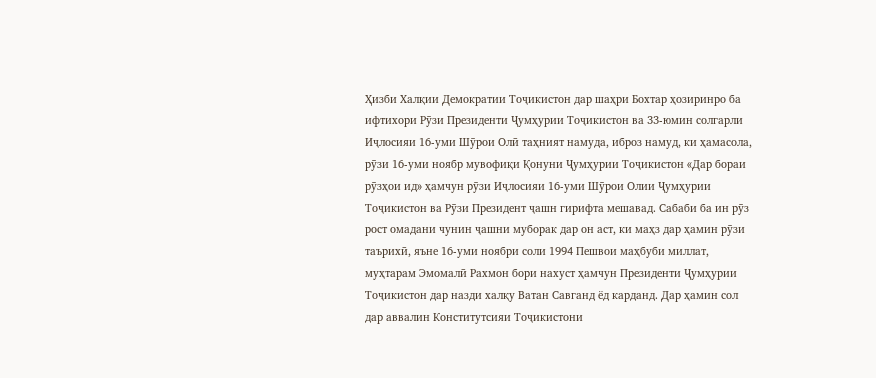Ҳизби Халқии Демократии Тоҷикистон дар шаҳри Бохтар ҳозиринро ба ифтихори Рӯзи Президенти Ҷумҳурии Тоҷикистон ва 33-юмин солгарли Иҷлосияи 16-уми Шӯрои Олӣ таҳният намуда, иброз намуд, ки ҳамасола, рӯзи 16-уми ноябр мувофиқи Қонуни Ҷумҳурии Тоҷикистон «Дар бораи рӯзҳои ид» ҳамчун рӯзи Иҷлосияи 16-уми Шӯрои Олии Ҷумҳурии Тоҷикистон ва Рӯзи Президент ҷашн гирифта мешавад. Сабаби ба ин рӯз рост омадани чунин ҷашни муборак дар он аст, ки маҳз дар ҳамин рӯзи таърихӣ, яъне 16-уми ноябри соли 1994 Пешвои маҳбуби миллат, муҳтарам Эмомалӣ Рахмон бори нахуст ҳамчун Президенти Ҷумҳурии Тоҷикистон дар назди халқу Ватан Савганд ёд карданд. Дар ҳамин сол дар аввалин Конститутсияи Тоҷикистони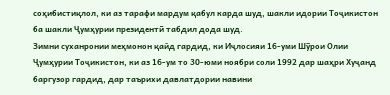соҳибистиқлол, ки аз тарафи мардум қабул карда шуд, шакли идории Тоҷикистон ба шакли Ҷумҳурии президентӣ табдил дода шуд.
Зимни суханронии меҳмонон қайд гардид, ки Иҷлосияи 16-уми Шӯрои Олии Ҷумҳурии Тоҷикистон, ки аз 16-ум то 30-юми ноябри соли 1992 дар шаҳри Хуҷанд баргузор гардид, дар таърихи давлатдории навини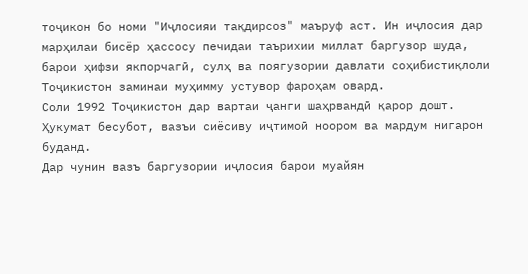тоҷикон бо номи "Иҷлосияи тақдирсоз" маъруф аст. Ин иҷлосия дар марҳилаи бисёр ҳассосу печидаи таърихии миллат баргузор шуда, барои ҳифзи якпорчагӣ, сулҳ ва поягузории давлати соҳибистиқлоли Тоҷикистон заминаи муҳимму устувор фароҳам овард.
Соли 1992 Тоҷикистон дар вартаи ҷанги шаҳрвандӣ қарор дошт. Ҳукумат бесубот, вазъи сиёсиву иҷтимоӣ ноором ва мардум нигарон буданд.
Дар чунин вазъ баргузории иҷлосия барои муайян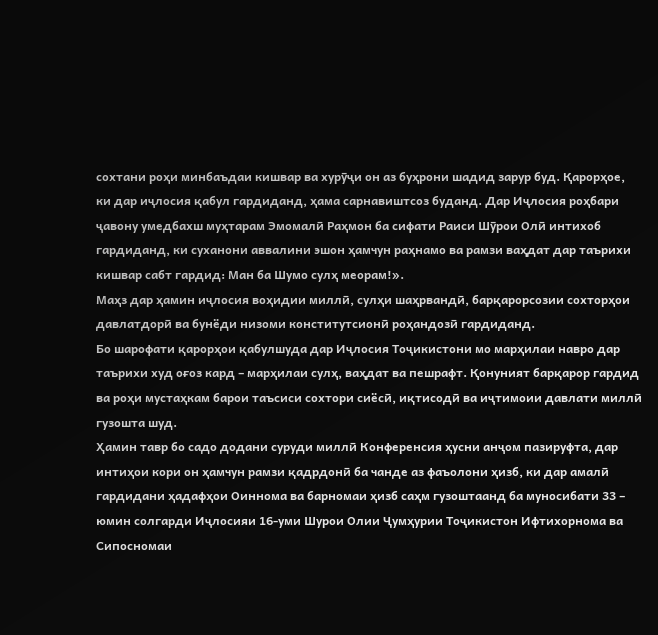сохтани роҳи минбаъдаи кишвар ва хурӯҷи он аз буҳрони шадид зарур буд. Қарорҳое, ки дар иҷлосия қабул гардиданд, ҳама сарнавиштсоз буданд. Дар Иҷлосия роҳбари ҷавону умедбахш муҳтарам Эмомалӣ Раҳмон ба сифати Раиси Шӯрои Олӣ интихоб гардиданд, ки суханони аввалини эшон ҳамчун раҳнамо ва рамзи ваҳдат дар таърихи кишвар сабт гардид: Ман ба Шумо сулҳ меорам!».
Маҳз дар ҳамин иҷлосия воҳидии миллӣ, сулҳи шаҳрвандӣ, барқарорсозии сохторҳои давлатдорӣ ва бунёди низоми конститутсионӣ роҳандозӣ гардиданд.
Бо шарофати қарорҳои қабулшуда дар Иҷлосия Тоҷикистони мо марҳилаи навро дар таърихи худ оғоз кард – марҳилаи сулҳ, ваҳдат ва пешрафт. Қонуният барқарор гардид ва роҳи мустаҳкам барои таъсиси сохтори сиёсӣ, иқтисодӣ ва иҷтимоии давлати миллӣ гузошта шуд.
Ҳамин тавр бо садо додани суруди миллӣ Конференсия ҳусни анҷом пазируфта, дар интиҳои кори он ҳамчун рамзи қадрдонӣ ба чанде аз фаъолони ҳизб, ки дар амалӣ гардидани ҳадафҳои Оиннома ва барномаи ҳизб саҳм гузоштаанд ба муносибати 33 – юмин солгарди Иҷлосияи 16-уми Шурои Олии Ҷумҳурии Тоҷикистон Ифтихорнома ва Сипосномаи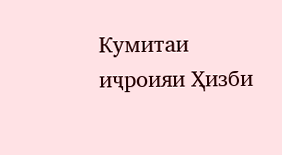Кумитаи иҷроияи Ҳизби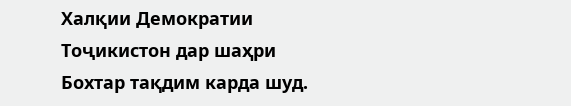Халқии Демократии Тоҷикистон дар шаҳри Бохтар тақдим карда шуд.